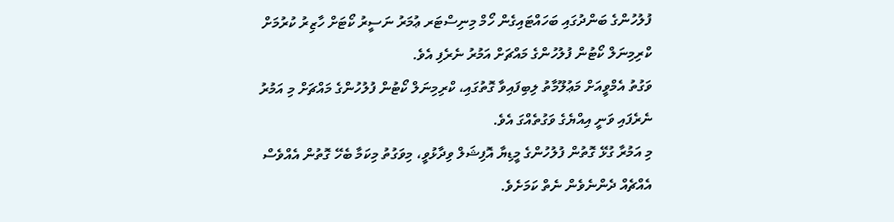ފުލުހުންގެ ބަންދުގައި ބަހައްޓައިގެން ހޯމް މިނިސްޓަރ ޢުމަރު ނަސީރު ކޯޓަށް ހާޒިރު ކުރުމަށް ކްރިމިނަލް ކޯޓުން ފުލުހުންގެ މައްޗަށް އަމުރު ނެރެފި އެވެ.
ވަގުތު އެމްވީއަށް މަޢުލޫމާތު ލިބިފައިވާ ގޮތުގައި، ކްރިމިނަލް ކޯޓުން ފުލުހުންގެ މައްޗަށް މި އަމުރު ނެރެފައި ވަނީ އިއްޔެގެ ވަގުތެއްގަ އެވެ.
މި އަމުރާ ގުޅޭ ގޮތުން ފުލުހުންގެ މީޑިޔާ އޮފިޝަލް ވިދާޅުވީ، މިވަގުތު މިކަމާ ބެހޭ ގޮތުން އެއްވެސް އެއްޗެއް ދެންނެވެން ނެތް ކަމަށެވެ.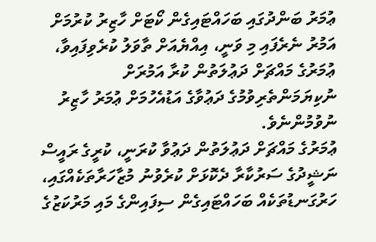ޢުމަރު ބަންދުގައި ބަހައްޓައިގެން ކޯޓަށް ހާޒިރު ކުރުމަށް އަމުރު ނެރެފައި މި ވަނީ، އިއްޔެއަށް ތާވަލު ކުރެވިފައިވާ، ޢުމަރުގެ މައްޗަށް ދަޢުލަތުން ކުރާ އަމުރަށް ނުކިޔަމަންތެރިވުމުގެ ދަޢުވާގެ އަޑުއެހުމަށް ޢުމަރު ހާޒިރު ނުވުމުންނެވެ.
ޢުމަރުގެ މައްޗަށް ދަޢުލަތުން ދަޢުވާ ކުރަނީ، ކުރީގެ ރައީސް ނަޝީދުގެ ސަރުކާރާ ދެކޮޅަށް ކުރެވުނު މުޒާހަރާތަކެއްގައި، ހަރުގަނޑުތަކެއް ބަހައްޓައިގެން ސިފައިންގެ މައި މަރުކަޒުގެ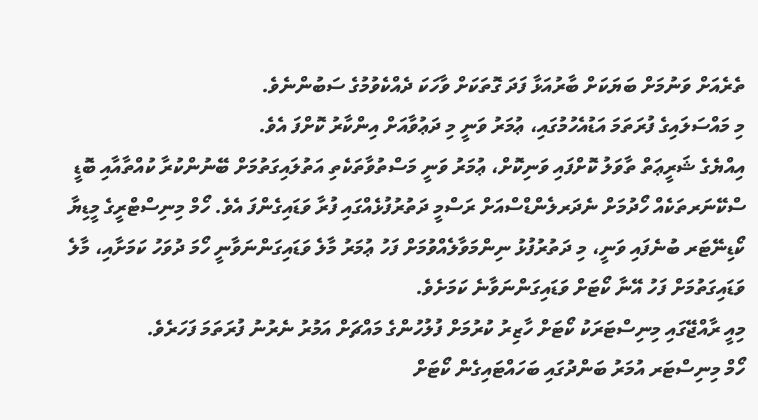ތެރެއަށް ވަނުމަށް ބަޔަކަށް ބާރުއަޅާ ފަދަ ގޮތަކަށް ވާހަކަ ދެއްކެވުމުގެ ސަބުންނެވެ.
މި މައްސަލައިގެ ފުރަތަމަ އަޑުއެހުމުގައި، ޢުމަރު ވަނީ މި ދަޢުވާއަށް އިންކާރު ކޮށްފަ އެވެ.
އިއްޔެގެ ޝަރީޢަތް ތާވަލު ކޮށްފައި ވަނިކޮށް، ޢުމަރު ވަނީ މަސްތުވާތަކެތި އަތުލައިގަތުމަށް ބޭނުންކުރާ ކުއްތާއާއި ބޮޑީ ސްކޭނަރތަކެއް ހޯދުމަށް ނެދަރލެންޑްސްއަށް ރަސްމީ ދަތުރުފުޅެއްގައި ފުރާ ވަޑައިގެންފަ އެވެ. ހޯމް މިނިސްޓްރީގެ މީޑިޔާ ކޯޑިނޭޓަރ ބުނެފައި ވަނީ، މި ދަތުރުފުޅު ނިންމަވާލެއްވުމަށް ފަހު ޢުމަރު މާލެ ވަޑައިގަންނަވާނީ ހޯމަ ދުވަހު ކަމަށާއި، މާލެ ވަޑައިގަތުމަށް ފަހު އޭނާ ކޯޓަށް ވަޑައިގަންނަވާނެ ކަމަށެވެ.
މިއީ ރާއްޖޭގައި މިނިސްޓަރަކު ކޯޓަށް ހާޒިރު ކުރުމަށް ފުލުހުންގެ މައްޗަށް އަމުރު ނެރުނު ފުރަތަމަ ފަހަރެވެ.
ހޯމް މިނިސްޓަރ އުމަރު ބަންދުގައި ބަހައްޓައިގެން ކޯޓަށް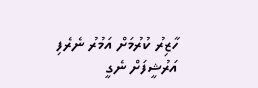ހާޒިރު ކުރުމަށް އަމުރު ނެރެފި
އަރުޝީފަށް ނެގީ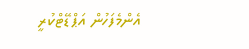އެންމެފަހުން އަޕްޑޭޓްކުރީ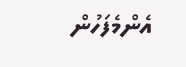އެންމެފަހުން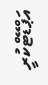އަޕްޑޭޓްކުރީ